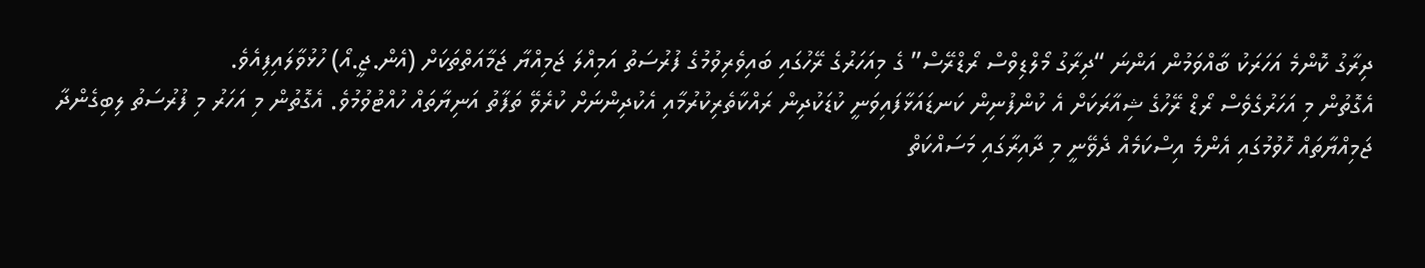ދިރާގު ކޮންމެ އަހަރަކު ބާއްވަމުން އަންނަ “ދިރާގު މޯލްޑިވްސް ރޯޑްރޭސް” ގެ މިއަހަރުގެ ރޭހުގައި ބައިވެރިވުމުގެ ފުރުސަތު އަމިއްލަ ޖަމިއްޔާ ޖަމާއަތްތަކަށް (އެން.ޖީ.އޯ) ހުޅުވާލައިފިއެވެ.
އެގޮތުން މި އަހަރުގެވެސް ރޯޑް ރޭހުގެ ޝިއާރަކަށް އެ ކުންފުނިން ކަނޑައަޅާފައިވަނީ ކުޑަކުދިން ރައްކާތެރިކުރުމާއި އެކުދިންނަށް ކުރެވޭ ތަފާތު އަނިޔާތައް ހުއްޓުވުމުވެ. އެގޮތުން މި އަހަރު މި ފުރުސަތު ލިބިގެންދާ ޖަމިއްޔާތައް ހޮވުމުގައި އެންމެ އިސްކަމެއް ދެވޭނީ މި ދާއިރާގައި މަސައްކަތް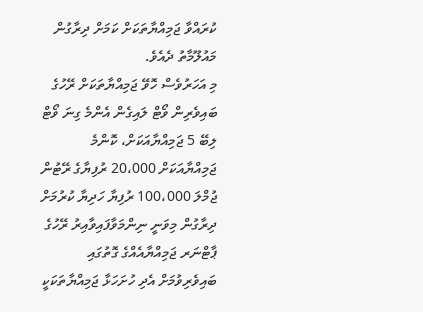ކުރައްވާ ޖަމިއްޔާތަކަށް ކަމަށް ދިރާގުން މައުލޫމާތު ދެއެވެ.
މި އަހަރުވެސް ހޮވޭ ޖަމިއްޔާތަކަށް ރޭހުގެ ބައިވެރިން ވޯޓް ލައިގެން އެންމެ ގިނަ ވޯޓް ލިބޭ 5 ޖަމިއްޔާއަކަށް، ކޮންމެ ޖަމިއްޔާއަކަށް 20،000 ރުފިޔާގެ ރޭޓުން ޖުމްލަ 100،000 ރުފިޔާ ހަދިޔާ ކުރުމަށް ދިރާގުން މިވަނީ ނިންމަވާފައިވާއިރު ރޭހުގެ ޕާޓްނަރ ޖަމިއްޔާއެއްގެ ގޮތުގައި ބައިވެރިވުމަށް އެދި ހުށަހަޅާ ޖަމިއްޔާތަކަކީ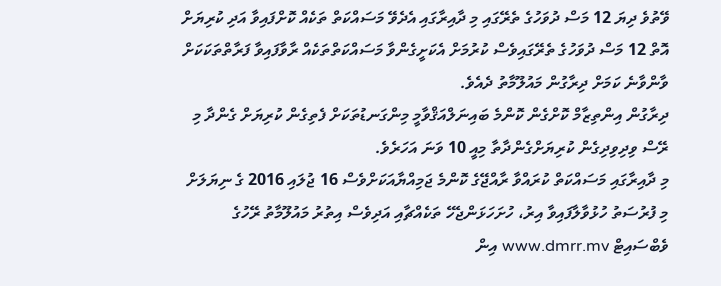ވޭތުވެ ދިޔަ 12 މަސް ދުވަހުގެ ތެރޭގައި މި ދާއިރާގައި އެދެވޭ މަސައްކަތް ތަކެއް ކޮށްފައިވާ އަދި ކުރިޔަށް އޮތް 12 މަސް ދުވަހުގެ ތެރޭގައިވެސް ކުރުމަށް އެކަށީގެންވާ މަސައްކަތްތަކެއް ރާވާފައިވާ ފަރާތްތަކަކަށް ވާންވާނެ ކަމަށް ދިރާގުން މައުލޫމާތު ދެއެވެ.
ދިރާގުން އިންތިޒާމް ކޮށްގެން ކޮންމެ ބައިނަލްއަޤްވާމީ މިންގަނޑުތަކަށް ފެތިގެން ކުރިޔަށް ގެންދާ މި ރޭސް ވިދިވިދިގެން ކުރިޔަށްގެންދާތާ މިއީ 10 ވަނަ އަހަރެވެ.
މި ދާއިރާގައި މަސައްކަތް ކުރައްވާ ރާއްޖޭގެ ކޮންމެ ޖަމިއްޔާއަކަށްވެސް 16 ޖުލައި 2016 ގެ ނިޔަލަށް މި ފުރުސަތު ހުޅުވާލާފައިވާ އިރު، ހުށަހަޅަންޖެހޭ ތަކެއްޗާއި އަދިވެސް އިތުރު މައުލޫމާތު ރޭހުގެ ވެބްސައިޓް www.dmrr.mv އިން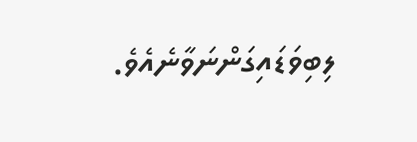ލިބިވަޑައިގަންނަވާނެއެވެ.